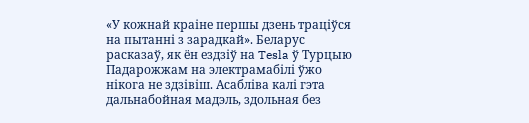«У кожнай краіне першы дзень траціўся на пытанні з зарадкай». Беларус расказаў, як ён ездзіў на Tesla ў Турцыю
Падарожжам на электрамабілі ўжо нікога не здзівіш. Асабліва калі гэта дальнабойная мадэль, здольная без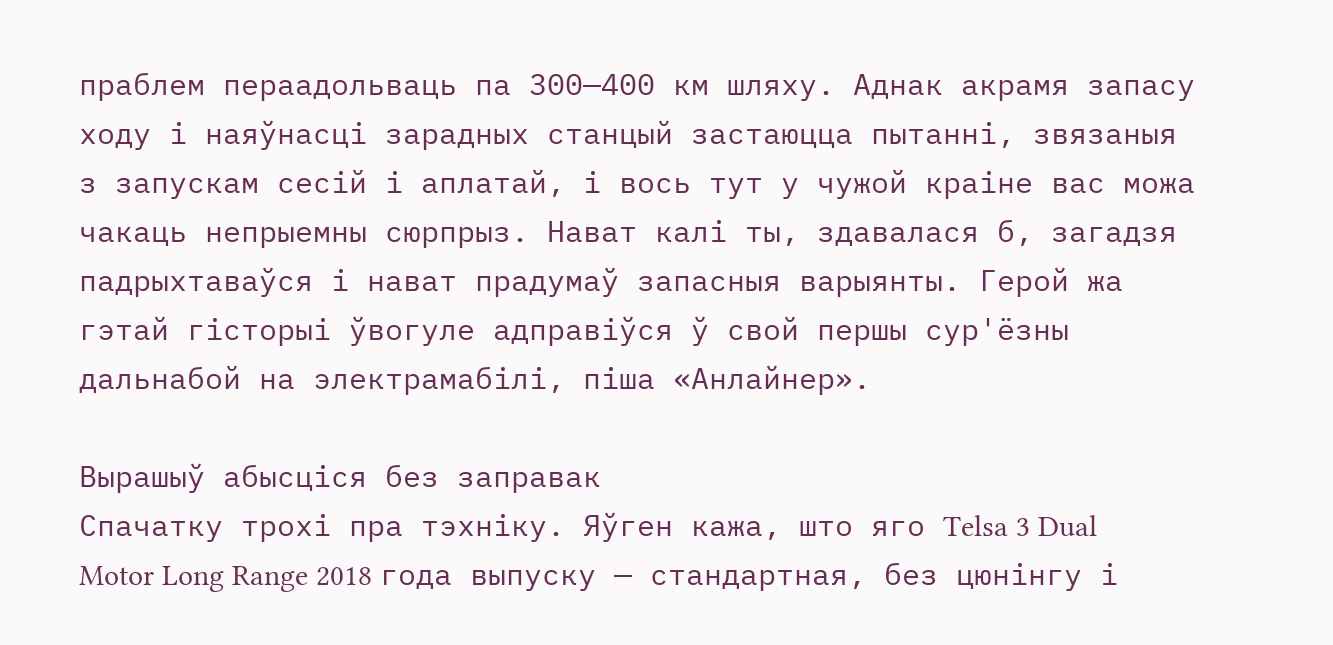праблем пераадольваць па 300—400 км шляху. Аднак акрамя запасу ходу і наяўнасці зарадных станцый застаюцца пытанні, звязаныя з запускам сесій і аплатай, і вось тут у чужой краіне вас можа чакаць непрыемны сюрпрыз. Нават калі ты, здавалася б, загадзя падрыхтаваўся і нават прадумаў запасныя варыянты. Герой жа гэтай гісторыі ўвогуле адправіўся ў свой першы сур'ёзны дальнабой на электрамабілі, піша «Анлайнер».

Вырашыў абысціся без заправак
Спачатку трохі пра тэхніку. Яўген кажа, што яго Telsa 3 Dual Motor Long Range 2018 года выпуску — стандартная, без цюнiнгу і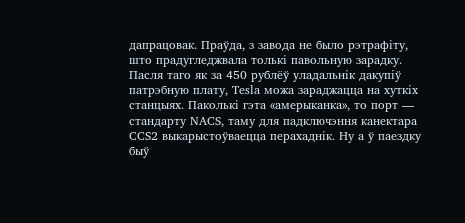дапрацовак. Праўда, з завода не было рэтрафіту, што прадугледжвала толькі павольную зарадку.
Пасля таго як за 450 рублёў уладальнік дакупіў патрэбную плату, Tesla можа зараджацца на хуткіх станцыях. Паколькі гэта «амерыканка», то порт — стандарту NACS, таму для падключэння канектара CCS2 выкарыстоўваецца перахаднік. Ну а ў паездку быў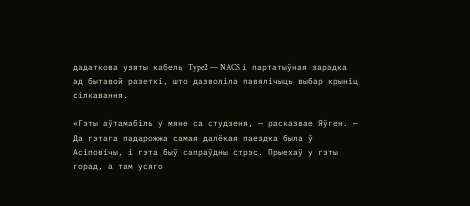дадаткова узяты кабель Type2 — NACS і партатыўная зарадка ад бытавой разеткі, што дазволіла павялічыць выбар крыніц сілкавання.

«Гэты аўтамабіль у мяне са студзеня, — расказвае Яўген. — Да гэтага падарожжа самая далёкая паездка была ў Асіповічы, і гэта быў сапраўдны стрэс. Прыехаў у гэты горад, а там усяго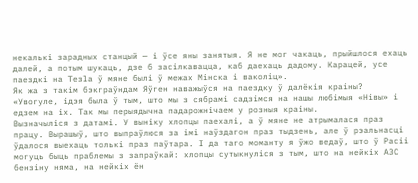некалькі зарадных станцый — і ўсе яны занятыя. Я не мог чакаць, прыйшлося ехаць далей, а потым шукаць, дзе б засілкавацца, каб даехаць дадому. Карацей, усе паездкі на Тезlа ў мяне былі ў межах Мінска і ваколіц».
Як жа з такім бэкграўндам Яўген наважыўся на паездку ў далёкія краіны?
«Увогуле, ідэя была ў тым, што мы з сябрамі садзімся на нашы любімыя «Нівы» і едзем на іх. Так мы перыядычна падарожнічаем у розныя краіны.
Вызначыліся з датамі. У выніку хлопцы паехалі, а ў мяне не атрымалася праз працу. Вырашыў, што выпраўлюся за імі наўздагон праз тыдзень, але ў рэальнасці ўдалося выехаць толькі праз паўтара. І да таго моманту я ўжо ведаў, што ў Расіі могуць быць праблемы з запраўкай: хлопцы сутыкнуліся з тым, што на нейкіх АЗС бензіну няма, на нейкіх ён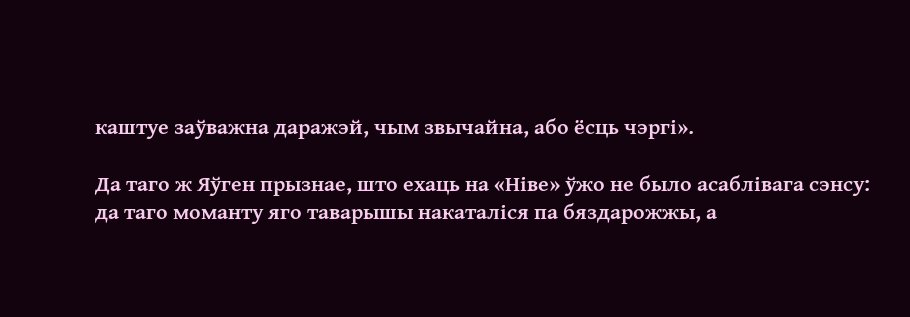каштуе заўважна даражэй, чым звычайна, або ёсць чэргі».

Да таго ж Яўген прызнае, што ехаць на «Ніве» ўжо не было асаблівага сэнсу: да таго моманту яго таварышы накаталіся па бяздарожжы, а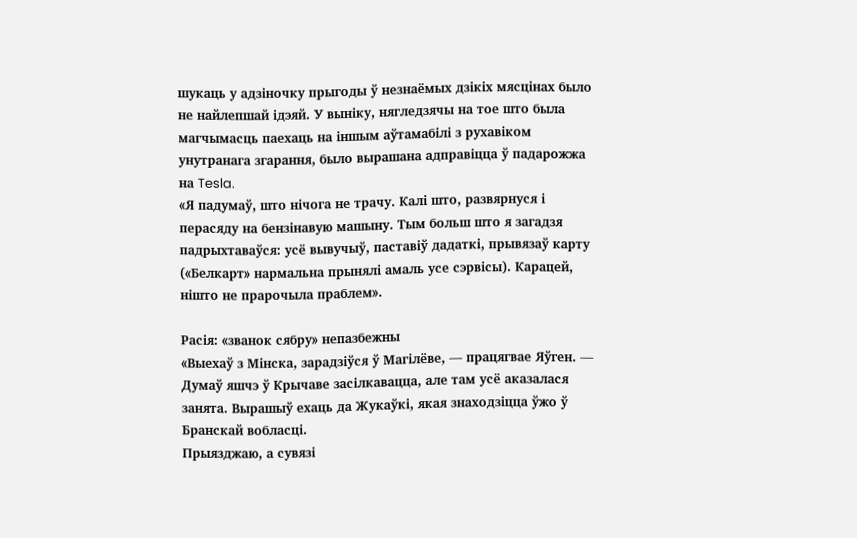шукаць у адзіночку прыгоды ў незнаёмых дзікіх мясцінах было не найлепшай ідэяй. У выніку, нягледзячы на тое што была магчымасць паехаць на іншым аўтамабілі з рухавіком унутранага згарання, было вырашана адправіцца ў падарожжа на Tesla.
«Я падумаў, што нічога не трачу. Калі што, развярнуся і перасяду на бензінавую машыну. Тым больш што я загадзя падрыхтаваўся: усё вывучыў, паставіў дадаткі, прывязаў карту («Белкарт» нармальна прынялі амаль усе сэрвісы). Карацей, нішто не прарочыла праблем».

Расія: «званок сябру» непазбежны
«Выехаў з Мінска, зарадзіўся ў Магілёве, — працягвае Яўген. — Думаў яшчэ ў Крычаве засілкавацца, але там усё аказалася занята. Вырашыў ехаць да Жукаўкі, якая знаходзіцца ўжо ў Бранскай вобласці.
Прыязджаю, а сувязі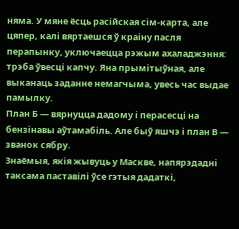няма. У мяне ёсць расійская сім-карта, але цяпер, калі вяртаешся ў краіну пасля перапынку, уключаецца рэжым ахаладжэння: трэба ўвесці капчу. Яна прымітыўная, але выканаць заданне немагчыма, увесь час выдае памылку.
План Б — вярнуцца дадому і перасесці на бензінавы аўтамабіль. Але быў яшчэ і план В — званок сябру.
Знаёмыя, якія жывуць у Маскве, напярэдадні таксама паставілі ўсе гэтыя дадаткі,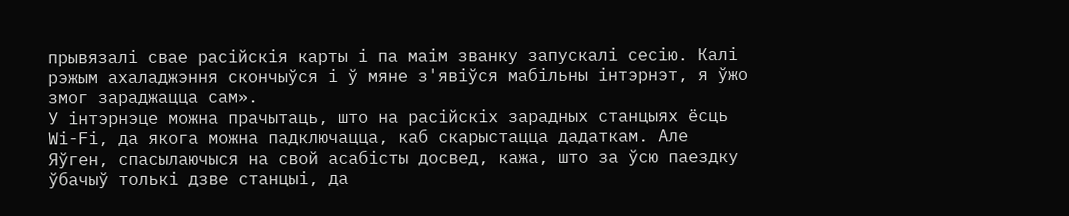прывязалі свае расійскія карты і па маім званку запускалі сесію. Калі рэжым ахаладжэння скончыўся і ў мяне з'явіўся мабільны інтэрнэт, я ўжо змог зараджацца сам».
У інтэрнэце можна прачытаць, што на расійскіх зарадных станцыях ёсць Wi-Fi, да якога можна падключацца, каб скарыстацца дадаткам. Але Яўген, спасылаючыся на свой асабісты досвед, кажа, што за ўсю паездку ўбачыў толькі дзве станцыі, да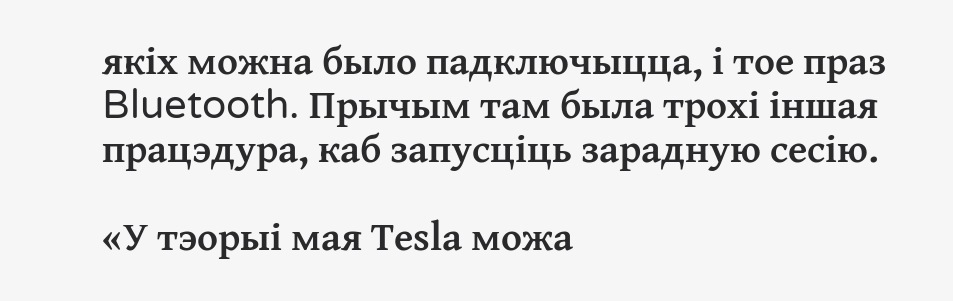якіх можна было падключыцца, і тое праз Bluetooth. Прычым там была трохі іншая працэдура, каб запусціць зарадную сесію.

«У тэорыі мая Теslа можа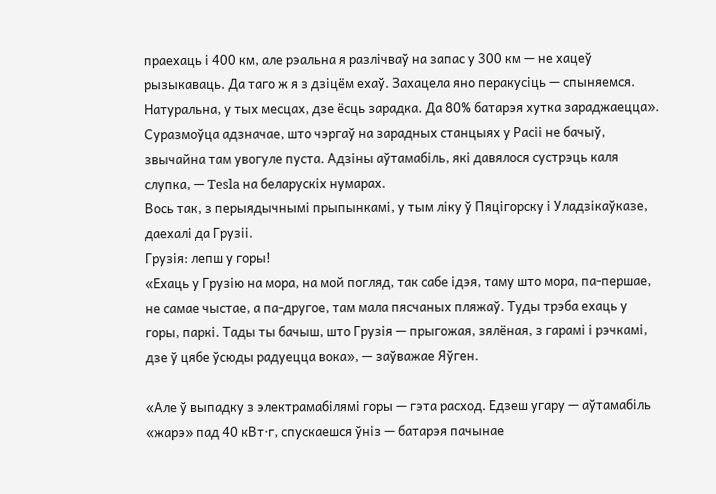праехаць і 400 км, але рэальна я разлічваў на запас у 300 км — не хацеў рызыкаваць. Да таго ж я з дзіцём ехаў. Захацела яно перакусіць — спыняемся. Натуральна, у тых месцах, дзе ёсць зарадка. Да 80% батарэя хутка зараджаецца».
Суразмоўца адзначае, што чэргаў на зарадных станцыях у Расіі не бачыў, звычайна там увогуле пуста. Адзіны аўтамабіль, які давялося сустрэць каля слупка, — Tesla на беларускіх нумарах.
Вось так, з перыядычнымі прыпынкамі, у тым ліку ў Пяцігорску і Уладзікаўказе, даехалі да Грузіі.
Грузія: лепш у горы!
«Ехаць у Грузію на мора, на мой погляд, так сабе ідэя, таму што мора, па-першае, не самае чыстае, а па-другое, там мала пясчаных пляжаў. Туды трэба ехаць у горы, паркі. Тады ты бачыш, што Грузія — прыгожая, зялёная, з гарамі і рэчкамі, дзе ў цябе ўсюды радуецца вока», — заўважае Яўген.

«Але ў выпадку з электрамабілямі горы — гэта расход. Едзеш угару — аўтамабіль «жарэ» пад 40 кВт·г, спускаешся ўніз — батарэя пачынае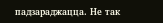падзараджацца. Не так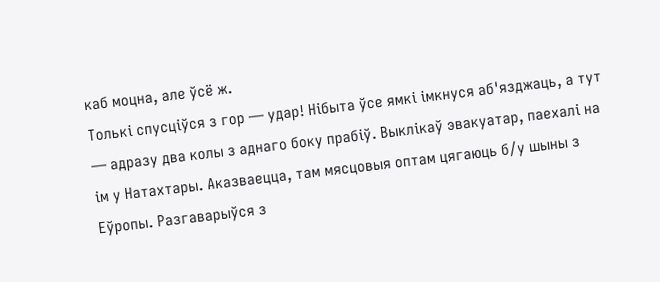каб моцна, але ўсё ж.
Толькі спусціўся з гор — удар! Нібыта ўсе ямкі імкнуся аб'язджаць, а тут — адразу два колы з аднаго боку прабіў. Выклікаў эвакуатар, паехалі на ім у Натахтары. Аказваецца, там мясцовыя оптам цягаюць б/у шыны з Еўропы. Разгаварыўся з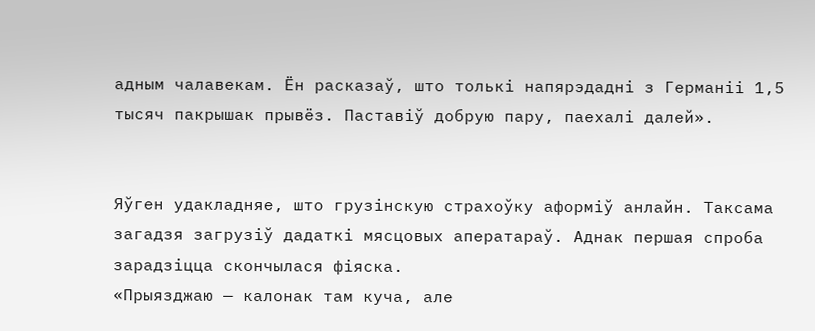адным чалавекам. Ён расказаў, што толькі напярэдадні з Германіі 1,5 тысяч пакрышак прывёз. Паставіў добрую пару, паехалі далей».


Яўген удакладняе, што грузінскую страхоўку аформіў анлайн. Таксама загадзя загрузіў дадаткі мясцовых аператараў. Аднак першая спроба зарадзіцца скончылася фіяска.
«Прыязджаю — калонак там куча, але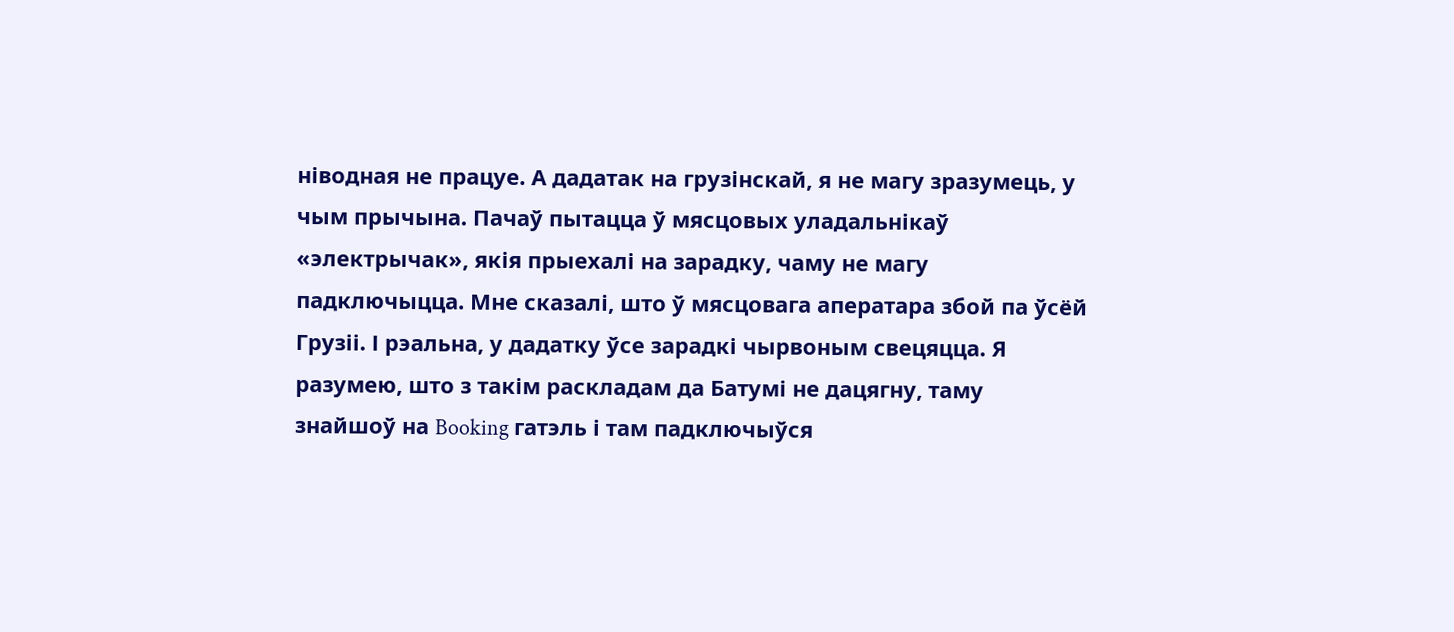ніводная не працуе. А дадатак на грузінскай, я не магу зразумець, у чым прычына. Пачаў пытацца ў мясцовых уладальнікаў «электрычак», якія прыехалі на зарадку, чаму не магу падключыцца. Мне сказалі, што ў мясцовага аператара збой па ўсёй Грузіі. І рэальна, у дадатку ўсе зарадкі чырвоным свецяцца. Я разумею, што з такім раскладам да Батумі не дацягну, таму знайшоў на Booking гатэль і там падключыўся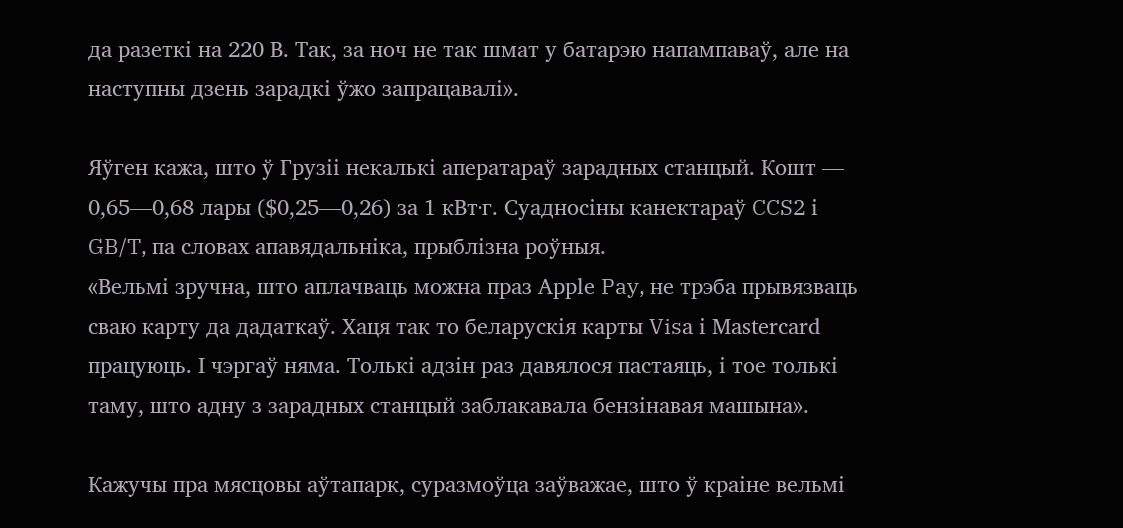да разеткі на 220 В. Так, за ноч не так шмат у батарэю напампаваў, але на наступны дзень зарадкі ўжо запрацавалі».

Яўген кажа, што ў Грузіі некалькі аператараў зарадных станцый. Кошт — 0,65—0,68 лары ($0,25—0,26) за 1 кВт·г. Суадносіны канектараў CCS2 і GB/T, па словах апавядальніка, прыблізна роўныя.
«Вельмі зручна, што аплачваць можна праз Аррlе Pay, не трэба прывязваць сваю карту да дадаткаў. Хаця так то беларускія карты Visа і Маstеrсаrd працуюць. І чэргаў няма. Толькі адзін раз давялося пастаяць, і тое толькі таму, што адну з зарадных станцый заблакавала бензінавая машына».

Кажучы пра мясцовы аўтапарк, суразмоўца заўважае, што ў краіне вельмі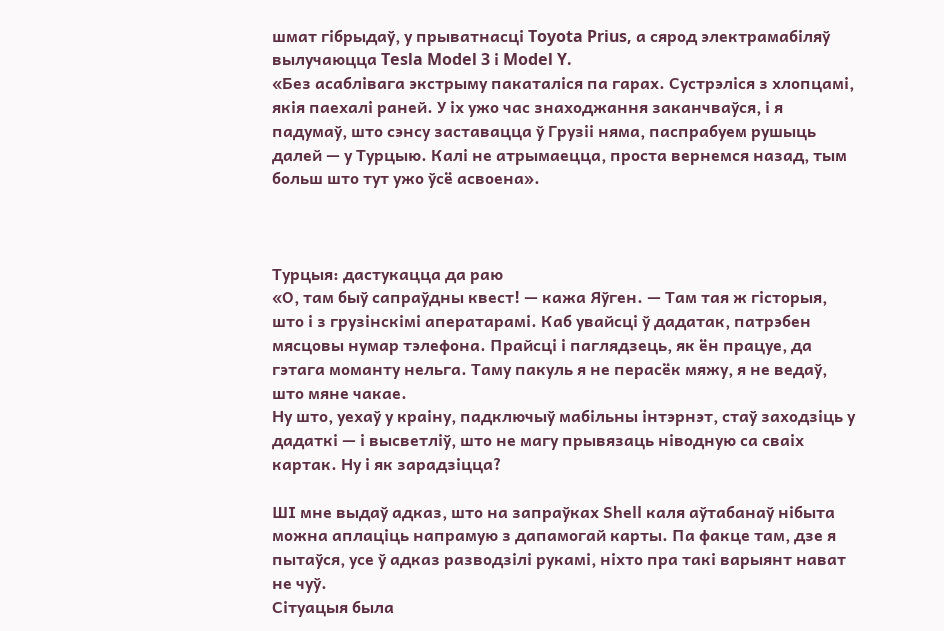шмат гібрыдаў, у прыватнасці Toyota Prius, а сярод электрамабіляў вылучаюцца Tesla Model 3 і Model Y.
«Без асаблівага экстрыму пакаталіся па гарах. Сустрэліся з хлопцамі, якія паехалі раней. У іх ужо час знаходжання заканчваўся, і я падумаў, што сэнсу заставацца ў Грузіі няма, паспрабуем рушыць далей — у Турцыю. Калі не атрымаецца, проста вернемся назад, тым больш што тут ужо ўсё асвоена».



Турцыя: дастукацца да раю
«О, там быў сапраўдны квест! — кажа Яўген. — Там тая ж гісторыя, што і з грузінскімі аператарамі. Каб увайсці ў дадатак, патрэбен мясцовы нумар тэлефона. Прайсці і паглядзець, як ён працуе, да гэтага моманту нельга. Таму пакуль я не перасёк мяжу, я не ведаў, што мяне чакае.
Ну што, уехаў у краіну, падключыў мабільны інтэрнэт, стаў заходзіць у дадаткі — і высветліў, што не магу прывязаць ніводную са сваіх картак. Ну і як зарадзіцца?

ШІ мне выдаў адказ, што на запраўках Shеll каля аўтабанаў нібыта можна аплаціць напрамую з дапамогай карты. Па факце там, дзе я пытаўся, усе ў адказ разводзілі рукамі, ніхто пра такі варыянт нават не чуў.
Сітуацыя была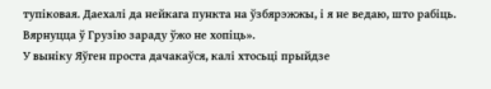тупіковая. Даехалі да нейкага пункта на ўзбярэжжы, і я не ведаю, што рабіць. Вярнуцца ў Грузію зараду ўжо не хопіць».
У выніку Яўген проста дачакаўся, калі хтосьці прыйдзе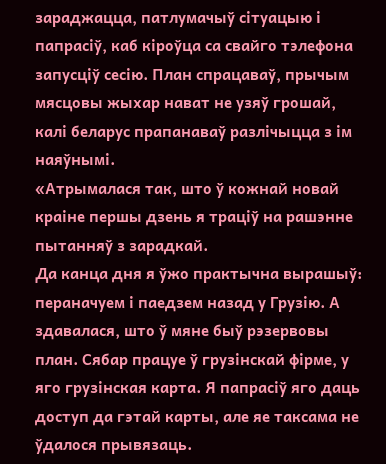зараджацца, патлумачыў сітуацыю і папрасіў, каб кіроўца са свайго тэлефона запусціў сесію. План спрацаваў, прычым мясцовы жыхар нават не узяў грошай, калі беларус прапанаваў разлічыцца з ім наяўнымі.
«Атрымалася так, што ў кожнай новай краіне першы дзень я траціў на рашэнне пытанняў з зарадкай.
Да канца дня я ўжо практычна вырашыў: пераначуем і паедзем назад у Грузію. А здавалася, што ў мяне быў рэзервовы план. Сябар працуе ў грузінскай фірме, у яго грузінская карта. Я папрасіў яго даць доступ да гэтай карты, але яе таксама не ўдалося прывязаць.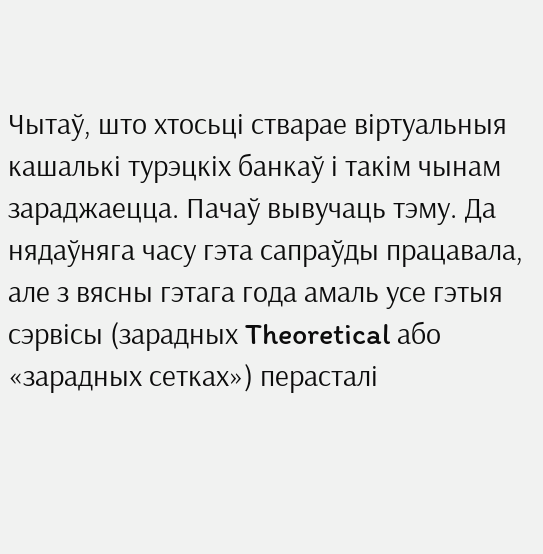Чытаў, што хтосьці стварае віртуальныя кашалькі турэцкіх банкаў і такім чынам зараджаецца. Пачаў вывучаць тэму. Да нядаўняга часу гэта сапраўды працавала, але з вясны гэтага года амаль усе гэтыя сэрвісы (зарадных Theoretical або «зарадных сетках») перасталі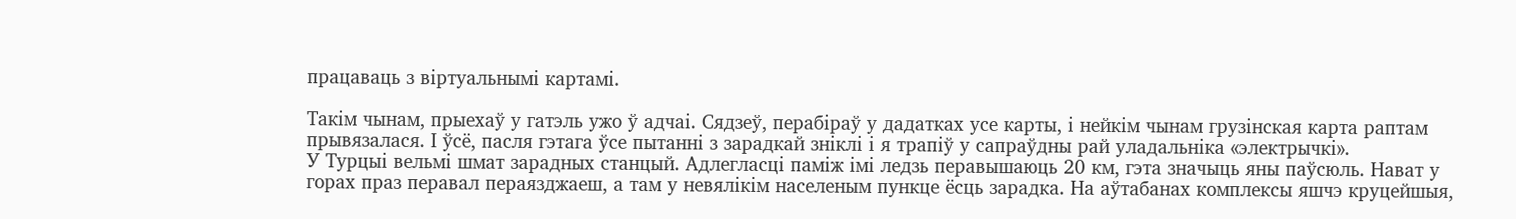працаваць з віртуальнымі картамі.

Такім чынам, прыехаў у гатэль ужо ў адчаі. Сядзеў, перабіраў у дадатках усе карты, і нейкім чынам грузінская карта раптам прывязалася. І ўсё, пасля гэтага ўсе пытанні з зарадкай зніклі і я трапіў у сапраўдны рай уладальніка «электрычкі».
У Турцыі вельмі шмат зарадных станцый. Адлегласці паміж імі ледзь перавышаюць 20 км, гэта значыць яны паўсюль. Нават у горах праз перавал пераязджаеш, а там у невялікім населеным пункце ёсць зарадка. На аўтабанах комплексы яшчэ круцейшыя,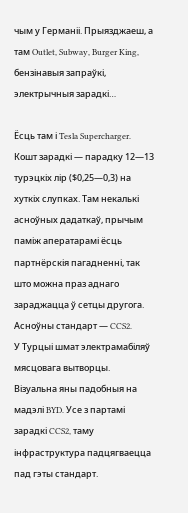чым у Германіі. Прыязджаеш, а там Outlet, Subway, Burger King, бензінавыя запраўкі, электрычныя зарадкі…

Ёсць там і Tesla Supercharger. Кошт зарадкі — парадку 12—13 турэцкіх лір ($0,25—0,3) на хуткіх слупках. Там некалькі асноўных дадаткаў, прычым паміж аператарамі ёсць партнёрскія пагадненні, так што можна праз аднаго зараджацца ў сетцы другога. Асноўны стандарт — CCS2.
У Турцыі шмат электрамабіляў мясцовага вытворцы. Візуальна яны падобныя на мадэлі BYD. Усе з партамі зарадкі CCS2, таму інфраструктура падцягваецца пад гэты стандарт.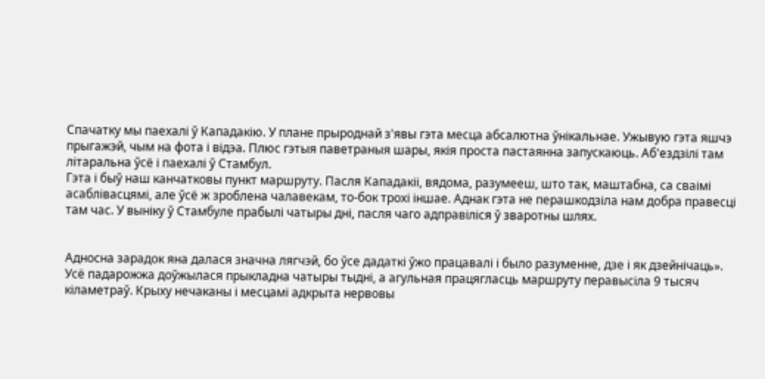Спачатку мы паехалі ў Кападакію. У плане прыроднай з'явы гэта месца абсалютна ўнікальнае. Ужывую гэта яшчэ прыгажэй, чым на фота і відэа. Плюс гэтыя паветраныя шары, якія проста пастаянна запускаюць. Аб'ездзілі там літаральна ўсё і паехалі ў Стамбул.
Гэта і быў наш канчатковы пункт маршруту. Пасля Кападакіі, вядома, разумееш, што так, маштабна, са сваімі асаблівасцямі, але ўсё ж зроблена чалавекам, то-бок трохі іншае. Аднак гэта не перашкодзіла нам добра правесці там час. У выніку ў Стамбуле прабылі чатыры дні, пасля чаго адправіліся ў зваротны шлях.


Адносна зарадок яна далася значна лягчэй, бо ўсе дадаткі ўжо працавалі і было разуменне, дзе і як дзейнічаць».
Усё падарожжа доўжылася прыкладна чатыры тыдні, а агульная працягласць маршруту перавысіла 9 тысяч кіламетраў. Крыху нечаканы і месцамі адкрыта нервовы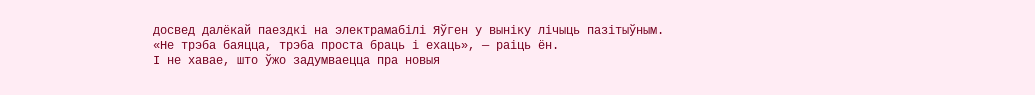досвед далёкай паездкі на электрамабілі Яўген у выніку лічыць пазітыўным.
«Не трэба баяцца, трэба проста браць і ехаць», — раіць ён.
І не хавае, што ўжо задумваецца пра новыя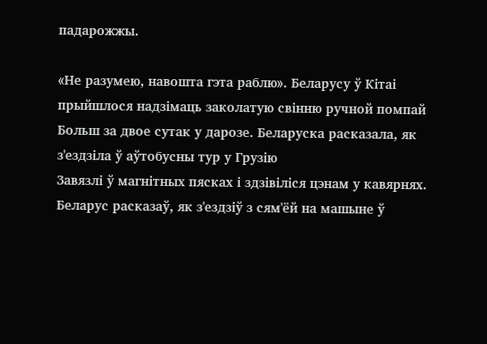падарожжы.

«Не разумею, навошта гэта раблю». Беларусу ў Кітаі прыйшлося надзімаць заколатую свінню ручной помпай
Больш за двое сутак у дарозе. Беларуска расказала, як з'ездзіла ў аўтобусны тур у Грузію
Завязлі ў магнітных пясках і здзівіліся цэнам у кавярнях. Беларус расказаў, як з'ездзіў з сям'ёй на машыне ў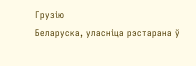Грузію
Беларуска, уласніца рэстарана ў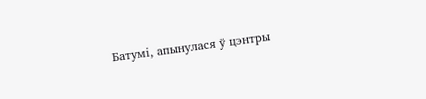Батумі, апынулася ў цэнтры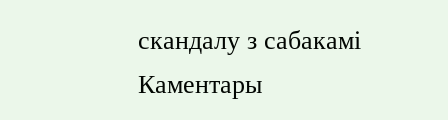скандалу з сабакамі
Каментары